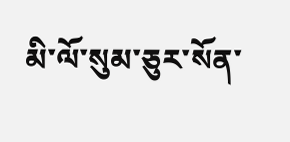མི་ལོ་སུམ་ཅུར་སོན་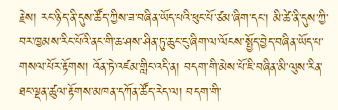རྗེས། རང་ཉིད་ནི་དུས་ཚོད་ཀྱིས་ཟ་བཞིན་ཡོད་པའི་ཕུང་པོ་ཙམ་ཞིག་དང་། མི་ཚེ་ནི་དུས་ཀྱི་བར་ཁྱམས་རིང་པོའི་ནང་གི་ཆ་ཤས་ཤིན་ཏུ་ཆུང་ངུ་ཞིག་ལ་ལོངས་སྤྱོད་བྱེད་བཞིན་ཡོད་པ་གསལ་པོར་རྟོགས། འོན་ཏེ་འཛམ་གླིང་འདི་ན། བདག་གི་མེས་པོ་ཇི་བཞིན་མི་ལུས་རིན་ཐང་ལྡན་ཚུལ་རྟོགས་མཁན་དཀོན་ཚོད་རེད་ལ། བདག་གི་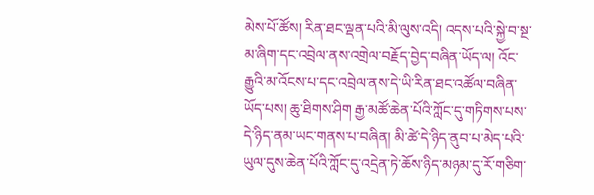མེས་པོ་ཚོས། རིན་ཐང་ལྡན་པའི་མི་ལུས་འདི། འདས་པའི་སྐྱེ་བ་སྔ་མ་ཞིག་དང་འབྲེལ་ནས་འགྲེལ་བརྗོད་བྱེད་བཞིན་ཡོད་ལ། འོང་རྒྱུའི་མ་འོངས་པ་དང་འབྲེལ་ནས་དེ་ཡི་རིན་ཐང་འཚོལ་བཞིན་ཡོད་པས། ཆུ་ཐིགས་ཤིག རྒྱ་མཚོ་ཆེན་པོའི་ཀློང་དུ་གཏིགས་པས་དེ་ཉིད་ནམ་ཡང་གནས་པ་བཞིན། མི་ཚེ་དེ་ཉིད་ནུབ་པ་མེད་པའི་ཡུལ་དུས་ཆེན་པོའི་ཀློང་དུ་འདྲེན་ཏེ་ཆོས་ཉིད་མཉམ་དུ་རོ་གཅིག་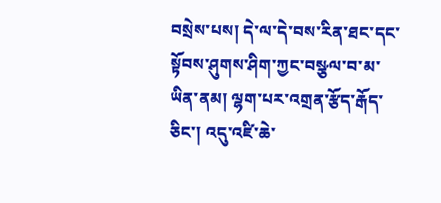བསྲེས་པས། དེ་ལ་དེ་བས་རིན་ཐང་དང་སྟོབས་ཤུགས་ཤིག་ཀྱང་བསྩལ་བ་མ་ཡིན་ནམ། ལྷག་པར་འགྲན་རྩོད་རྒོད་ཅིང་། འདུ་འཛི་ཆེ་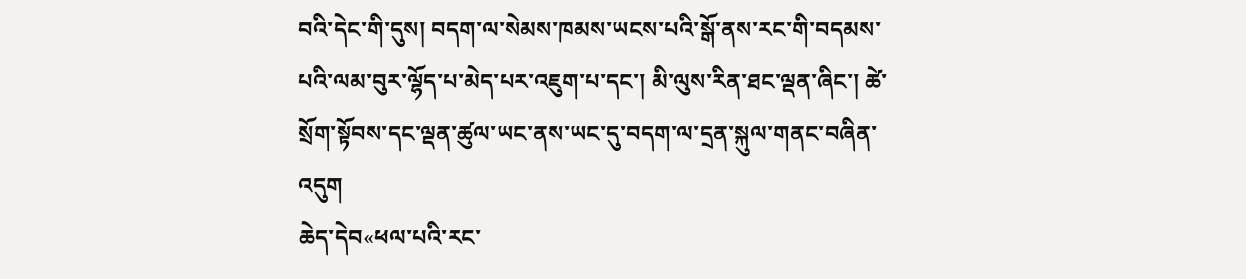བའི་དེང་གི་དུས། བདག་ལ་སེམས་ཁམས་ཡངས་པའི་སྒོ་ནས་རང་གི་བདམས་པའི་ལམ་བུར་ལྷོད་པ་མེད་པར་འཇུག་པ་དང་། མི་ལུས་རིན་ཐང་ལྡན་ཞིང་། ཚེ་སྲོག་སྟོབས་དང་ལྡན་ཚུལ་ཡང་ནས་ཡང་དུ་བདག་ལ་དྲན་སྐུལ་གནང་བཞིན་འདུག
ཆེད་དེབ«ཕལ་པའི་རང་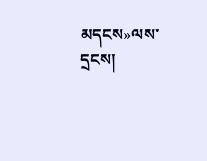མདངས»ལས་དྲངས།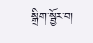སྒྲིག་སྦྱོར་བ།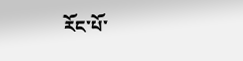རོང་པོ་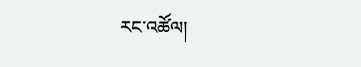རང་འཚོལ།